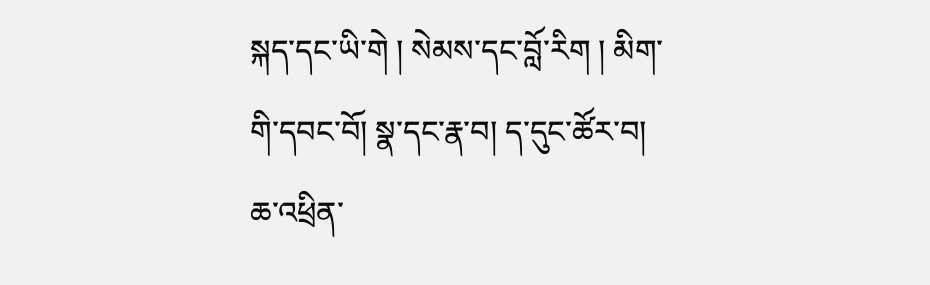སྐད་དང་ཡི་གེ ། སེམས་དང་བློ་རིག ། མིག་གི་དབང་བོ། སྣ་དང་རྣ་བ། ད་དུང་ཚོར་བ། ཆ་འཕྲིན་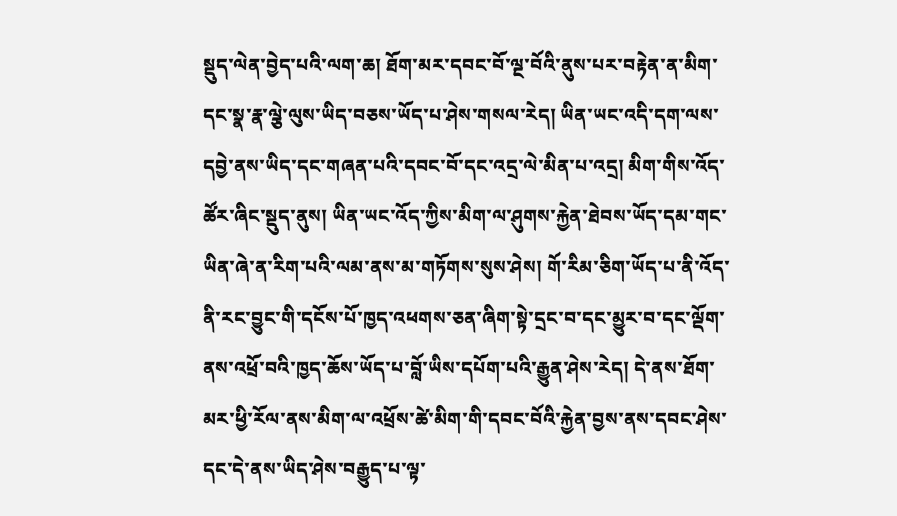སྡུད་ལེན་བྱེད་པའི་ལག་ཆ། ཐོག་མར་དབང་བོ་ལྔ་བོའི་ནུས་པར་བརྟེན་ན་མིག་དང་སྣ་རྣ་ལྕེ་ལུས་ཡིད་བཅས་ཡོད་པ་ཤེས་གསལ་རེད། ཡིན་ཡང་འདི་དག་ལས་དབྱེ་ནས་ཡིད་དང་གཞན་པའི་དབང་བོ་དང་འདྲ་ལེ་མིན་པ་འདྲ། མིག་གིས་འོད་ཚོར་ཞིང་སྡུད་ནུས། ཡིན་ཡང་འོད་ཀྱིས་མིག་ལ་ཤུགས་རྐྱེན་ཐེབས་ཡོད་དམ་གང་ཡིན་ཞེ་ན་རིག་པའི་ལམ་ནས་མ་གཏོགས་སུས་ཤེས། གོ་རིམ་ཅིག་ཡོད་པ་ནི་འོད་ནི་རང་བྱུང་གི་དངོས་པོ་ཁྱད་འཕགས་ཅན་ཞིག་སྟེ་དྲང་བ་དང་མྱུར་བ་དང་ལྡོག་ནས་འཕྲོ་བའི་ཁྱད་ཆོས་ཡོད་པ་བློ་ཡིས་དཔོག་པའི་རྒྱུན་ཤེས་རེད། དེ་ནས་ཐོག་མར་ཕྱི་རོལ་ནས་མིག་ལ་འཕྲོས་ཚེ་མིག་གི་དབང་བོའི་རྐྱེན་བྱས་ནས་དབང་ཤེས་དང་དེ་ནས་ཡིད་ཤེས་བརྒྱུད་པ་ལྟ་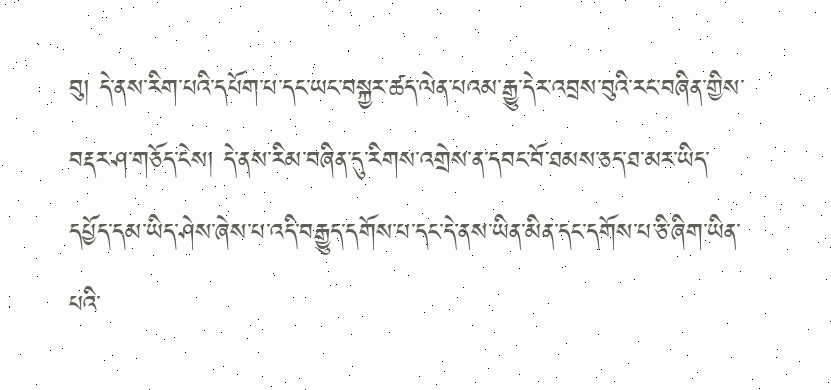བུ། དེ་ནས་རིག་པའི་དཔོག་པ་དང་ཡང་བསྐྱར་ཚད་ལེན་པའམ་རྒྱུ་དེར་འབྲས་བུའི་རང་བཞིན་གྱིས་བརྡར་ཤ་གཅོད་ངེས། དེ་ནས་རིམ་བཞིན་དུ་རིགས་འགྲེས་ན་དབང་བོ་ཐམས་ཅད་ཐ་མར་ཡིད་དཔྱོད་དམ་ཡིད་ཤེས་ཞེས་པ་འདི་བརྒྱུད་དགོས་པ་དང་དེ་ནས་ཡིན་མིན་དང་དགོས་པ་ཅི་ཞིག་ཡིན་པའི་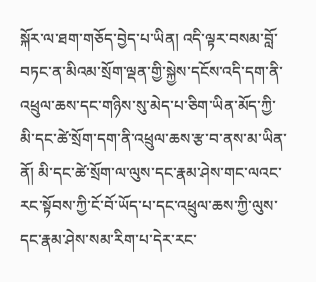སྐོར་ལ་ཐག་གཅོད་བྱེད་པ་ཡིན། འདི་ལྟར་བསམ་བློ་བཏང་ན་མིའམ་སྲོག་ལྡན་གྱི་སྐྱེས་དངོས་འདི་དག་ནི་འཕྲུལ་ཆས་དང་གཉིས་སུ་མེད་པ་ཅིག་ཡིན་མོད་ཀྱི་མི་དང་ཚེ་སྲོག་དག་ནི་འཕྲུལ་ཆས་རྩ་བ་ནས་མ་ཡིན་ནོ། མི་དང་ཚེ་སྲོག་ལ་ལུས་དང་རྣམ་ཤེས་གང་ལའང་རང་སྟོབས་ཀྱི་ངོ་བོ་ཡོད་པ་དང་འཕྲུལ་ཆས་ཀྱི་ལུས་དང་རྣམ་ཤེས་སམ་རིག་པ་དེར་རང་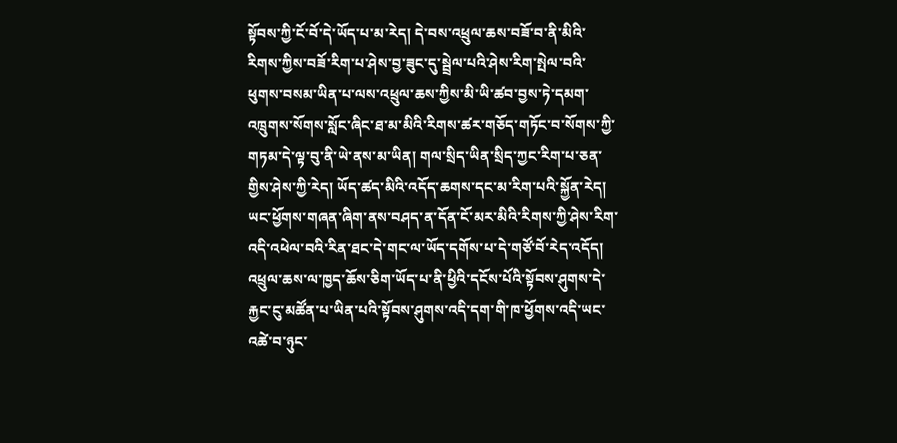སྟོབས་ཀྱི་ངོ་བོ་དེ་ཡོད་པ་མ་རེད། དེ་བས་འཕྲུལ་ཆས་བཟོ་བ་ནི་མིའི་རིགས་ཀྱིས་བཟོ་རིག་པ་ཤེས་བྱ་ཟུང་དུ་སྦྲེལ་པའི་ཤེས་རིག་སྤེལ་བའི་ཕུགས་བསམ་ཡིན་པ་ལས་འཕྲུལ་ཆས་ཀྱིས་མི་ཡི་ཚབ་བྱས་ཏེ་དམག་འཁྲུགས་སོགས་སློང་ཞིང་ཐ་མ་མིའི་རིགས་ཚར་གཅོད་གཏོང་བ་སོགས་ཀྱི་གཏམ་དེ་ལྟ་བུ་ནི་ཡེ་ནས་མ་ཡིན། གལ་སྲིད་ཡིན་སྲིད་ཀྱང་རིག་པ་ཅན་གྱིས་ཤེས་ཀྱི་རེད། ཡོད་ཚད་མིའི་འདོད་ཆགས་དང་མ་རིག་པའི་སྐྱོན་རེད། ཡང་ཕྱོགས་གཞན་ཞིག་ནས་བཤད་ན་དོན་ངོ་མར་མིའི་རིགས་ཀྱི་ཤེས་རིག་འདི་འཕེལ་བའི་རིན་ཐང་དེ་གང་ལ་ཡོད་དགོས་པ་དེ་གཙོ་བོ་རེད་འདོད། འཕྲུལ་ཆས་ལ་ཁྱད་ཆོས་ཅིག་ཡོད་པ་ནི་ཕྱིའི་དངོས་པོའི་སྟོབས་ཤུགས་དེ་རྐྱང་ངུ་མཚོན་པ་ཡིན་པའི་སྟོབས་ཤུགས་འདི་དག་གི་ཁ་ཕྱོགས་འདི་ཡང་འཚེ་བ་ཉུང་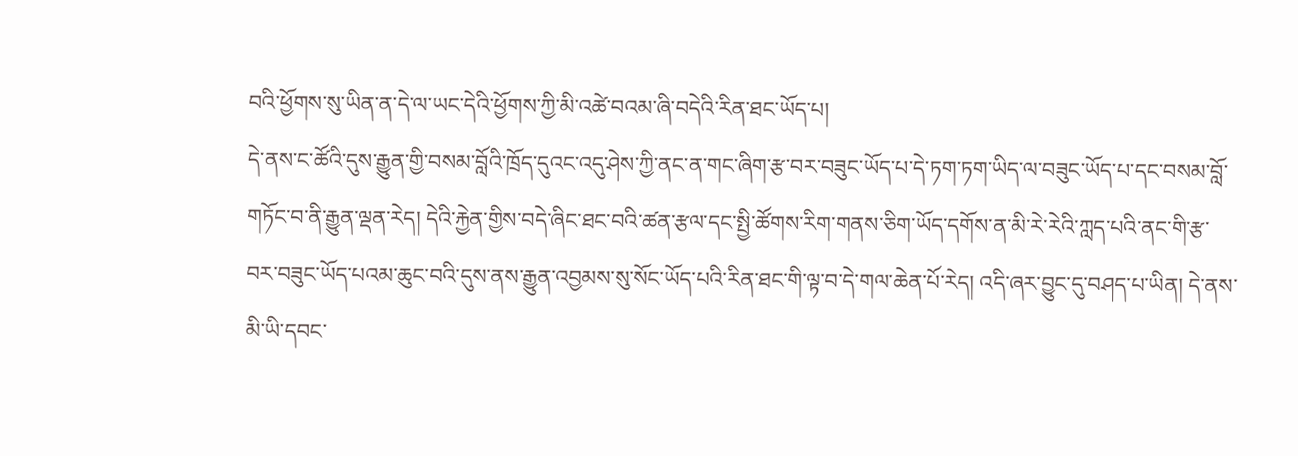བའི་ཕྱོགས་སུ་ཡིན་ན་དེ་ལ་ཡང་དེའི་ཕྱོགས་ཀྱི་མི་འཚེ་བའམ་ཞི་བདེའི་རིན་ཐང་ཡོད་པ།
དེ་ནས་ང་ཚོའི་དུས་རྒྱུན་གྱི་བསམ་བློའི་ཁྲོད་དུའང་འདུ་ཤེས་ཀྱི་ནང་ན་གང་ཞིག་རྩ་བར་བཟུང་ཡོད་པ་དེ་ཏག་ཏག་ཡིད་ལ་བཟུང་ཡོད་པ་དང་བསམ་བློ་གཏོང་བ་ནི་རྒྱུན་ལྡན་རེད། དེའི་རྐྱེན་གྱིས་བདེ་ཞིང་ཐང་བའི་ཚན་རྩལ་དང་སྤྱི་ཚོགས་རིག་གནས་ཅིག་ཡོད་དགོས་ན་མི་རེ་རེའི་ཀླད་པའི་ནང་གི་རྩ་བར་བཟུང་ཡོད་པའམ་ཆུང་བའི་དུས་ནས་རྒྱུན་འབྱམས་སུ་སོང་ཡོད་པའི་རིན་ཐང་གི་ལྟ་བ་དེ་གལ་ཆེན་པོ་རེད། འདི་ཞར་བྱུང་དུ་བཤད་པ་ཡིན། དེ་ནས་མི་ཡི་དབང་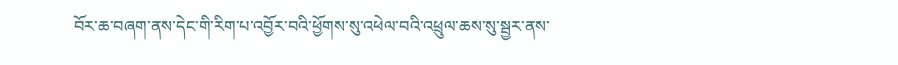བོར་ཆ་བཞག་ནས་དེང་གི་རིག་པ་འབྱོར་བའི་ཕྱོགས་སུ་འཕེལ་བའི་འཕྲུལ་ཆས་སུ་སྦྱར་ནས་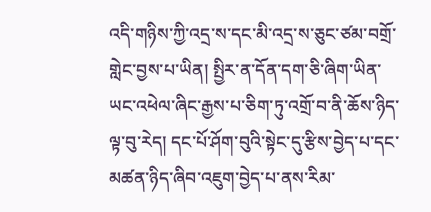འདི་གཉིས་ཀྱི་འདྲ་ས་དང་མི་འདྲ་ས་ཅུང་ཙམ་བགྲོ་གླེང་བྱས་པ་ཡིན། སྤྱིར་ན་དོན་དག་ཅི་ཞིག་ཡིན་ཡང་འཕེལ་ཞིང་རྒྱས་པ་ཅིག་ཏུ་འགྲོ་བ་ནི་ཆོས་ཉིད་ལྟ་བུ་རེད། དང་པོ་ཤོག་བུའི་སྟེང་དུ་རྩིས་བྱེད་པ་དང་མཚན་ཉིད་ཞིབ་འཇུག་བྱེད་པ་ནས་རིམ་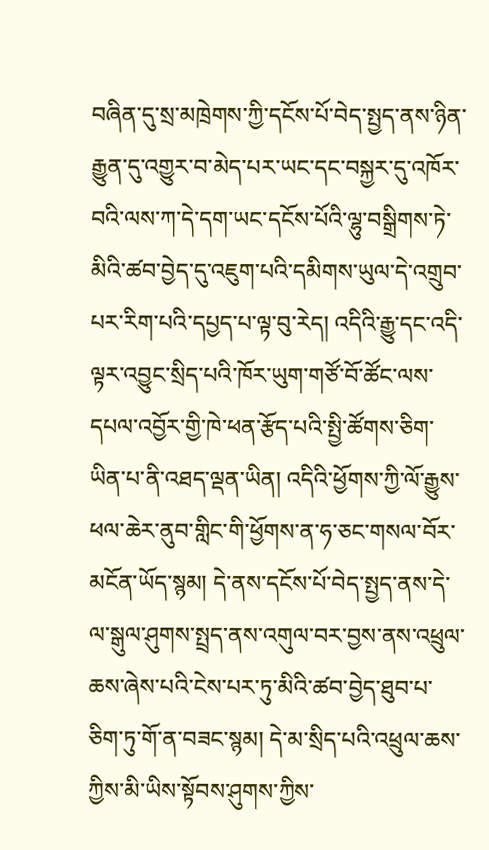བཞིན་དུ་སྲ་མཁྲེགས་ཀྱི་དངོས་པོ་བེད་སྤྱད་ནས་ཉིན་རྒྱུན་དུ་འགྱུར་བ་མེད་པར་ཡང་དང་བསྐྱར་དུ་འཁོར་བའི་ལས་ཀ་དེ་དག་ཡང་དངོས་པོའི་ལྷུ་བསྒྲིགས་ཏེ་མིའི་ཚབ་བྱེད་དུ་འཇུག་པའི་དམིགས་ཡུལ་དེ་འགྲུབ་པར་རིག་པའི་དཔྱད་པ་ལྟ་བུ་རེད། འདིའི་རྒྱུ་དང་འདི་ལྟར་འབྱུང་སྲིད་པའི་ཁོར་ཡུག་གཙོ་བོ་ཚོང་ལས་དཔལ་འབྱོར་གྱི་ཁེ་ཕན་རྩོད་པའི་སྤྱི་ཚོགས་ཅིག་ཡིན་པ་ནི་འཐད་ལྡན་ཡིན། འདིའི་ཕྱོགས་ཀྱི་ལོ་རྒྱུས་ཕལ་ཆེར་ནུབ་གླིང་གི་ཕྱོགས་ན་ཧ་ཅང་གསལ་བོར་མངོན་ཡོད་སྙམ། དེ་ནས་དངོས་པོ་བེད་སྤྱད་ནས་དེ་ལ་སྒུལ་ཤུགས་སྤྲད་ནས་འགུལ་བར་བྱས་ནས་འཕྲུལ་ཆས་ཞེས་པའི་ངེས་པར་ཏུ་མིའི་ཚབ་བྱེད་ཐུབ་པ་ཅིག་ཏུ་གོ་ན་བཟང་སྙམ། དེ་མ་སྲིད་པའི་འཕྲུལ་ཆས་ཀྱིས་མི་ཡིས་སྟོབས་ཤུགས་ཀྱིས་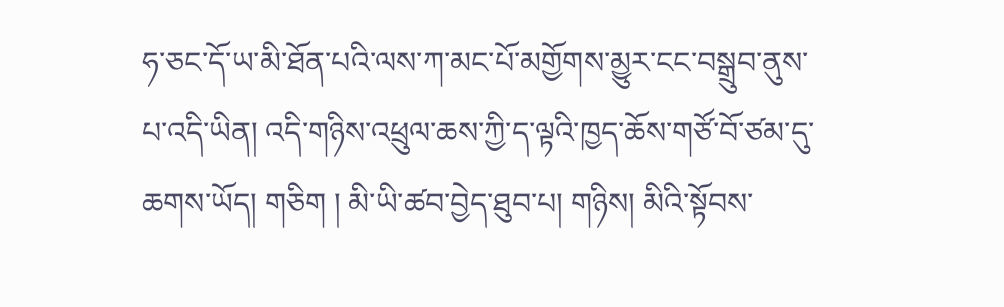ཧ་ཅང་དོ་ཡ་མི་ཐོན་པའི་ལས་ཀ་མང་པོ་མགྱོགས་མྱུར་ངང་བསྒྲུབ་ནུས་པ་འདི་ཡིན། འདི་གཉིས་འཕྲུལ་ཆས་ཀྱི་ད་ལྟའི་ཁྱད་ཆོས་གཙོ་བོ་ཙམ་དུ་ཆགས་ཡོད། གཅིག ། མི་ཡི་ཚབ་བྱེད་ཐུབ་པ། གཉིས། མིའི་སྟོབས་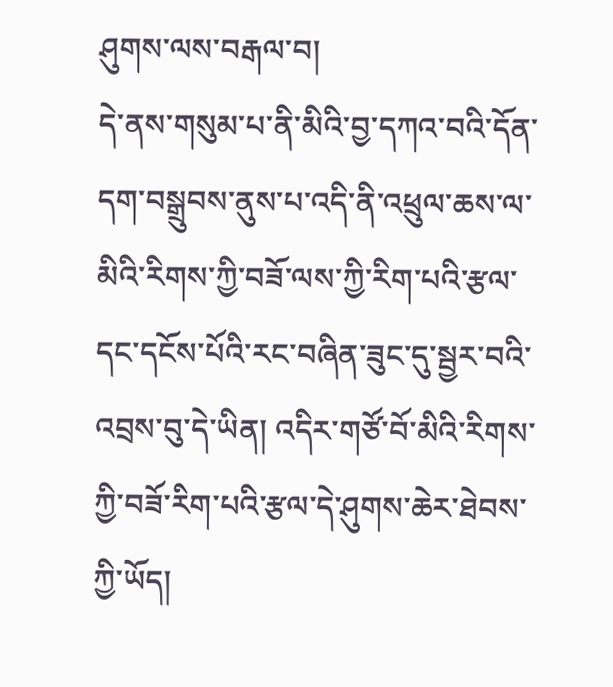ཤུགས་ལས་བརྒལ་བ།
དེ་ནས་གསུམ་པ་ནི་མིའི་བྱ་དཀའ་བའི་དོན་དག་བསྒྲུབས་ནུས་པ་འདི་ནི་འཕྲུལ་ཆས་ལ་མིའི་རིགས་ཀྱི་བཟོ་ལས་ཀྱི་རིག་པའི་རྩལ་དང་དངོས་པོའི་རང་བཞིན་ཟུང་དུ་སྦྱར་བའི་འབྲས་བུ་དེ་ཡིན། འདིར་གཙོ་བོ་མིའི་རིགས་ཀྱི་བཟོ་རིག་པའི་རྩལ་དེ་ཤུགས་ཆེར་ཐེབས་ཀྱི་ཡོད།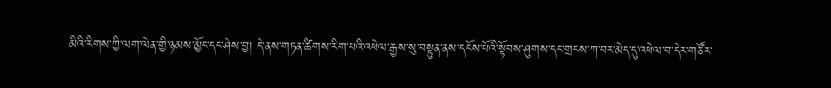མིའི་རིགས་ཀྱི་ལག་ལེན་གྱི་ཉམས་མྱོང་དང་ཤེས་བྱ། དེ་ནས་གཏན་ཚིགས་རིག་པའི་འཕེལ་རྒྱས་སུ་བསྟུན་ནས་དངོས་པོའི་སྟོབས་ཤུགས་དང་གྲངས་ཀ་བར་མེད་དུ་འཕེལ་བ་དེར་གཙོར་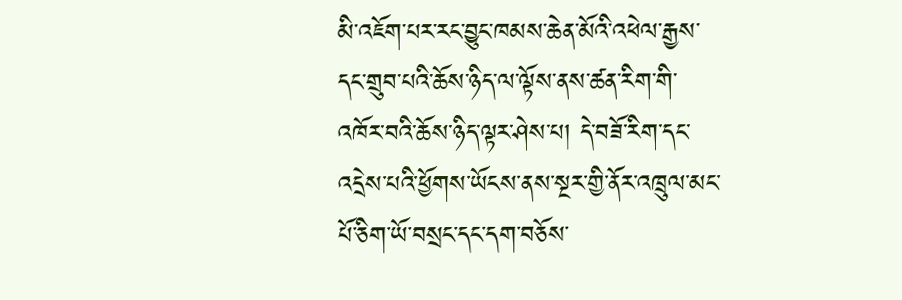མི་འཇོག་པར་རང་བྱུང་ཁམས་ཆེན་མོའི་འཕེལ་རྒྱས་དང་གྲུབ་པའི་ཆོས་ཉིད་ལ་ལྟོས་ནས་ཚན་རིག་གི་འཁོར་བའི་ཆོས་ཉིད་ལྟར་ཤེས་པ། དེ་བཟོ་རིག་དང་འདྲེས་པའི་ཕྱོགས་ཡོངས་ནས་སྔར་གྱི་ནོར་འཁྲུལ་མང་པོ་ཅིག་ཡོ་བསྲང་དང་དག་བཅོས་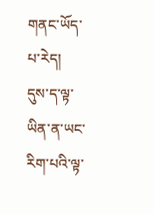གནང་ཡོད་པ་རེད།
དུས་ད་ལྟ་ཡིན་ན་ཡང་རིག་པའི་ལྟ་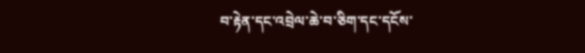བ་རྟེན་དང་འབྲེལ་ཆེ་བ་ཅིག་དང་དངོས་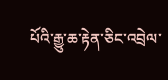པོའི་རྒྱུ་ཆ་རྟེན་ཅིང་འབྲེལ་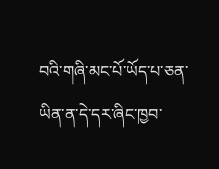བའི་གཞི་མང་པོ་ཡོད་པ་ཅན་ཡིན་ན་དེ་དར་ཞིང་ཁྱབ་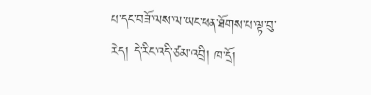པ་དང་བཟོ་ལས་ལ་ཡང་ཕན་ཐོགས་པ་ལྟ་བུ་རེད། དེ་རིང་འདི་ཙམ་འབྲི། ཁ་དྲོ།